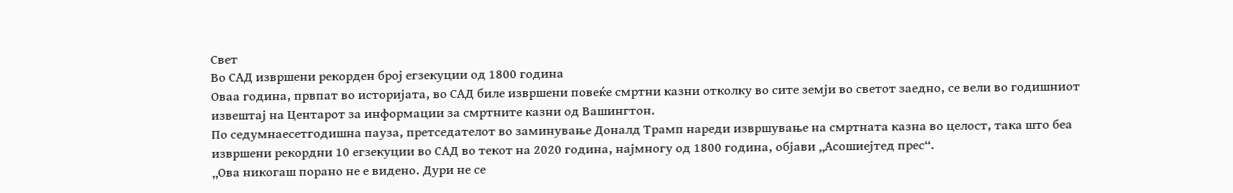Свет
Во САД извршени рекорден број егзекуции од 1800 година
Оваа година, првпат во историјата, во САД биле извршени повеќе смртни казни отколку во сите земји во светот заедно, се вели во годишниот извештај на Центарот за информации за смртните казни од Вашингтон.
По седумнаесетгодишна пауза, претседателот во заминување Доналд Трамп нареди извршување на смртната казна во целост, така што беа извршени рекордни 10 егзекуции во САД во текот на 2020 година, најмногу од 1800 година, објави „Асошиејтед прес“.
„Ова никогаш порано не е видено. Дури не се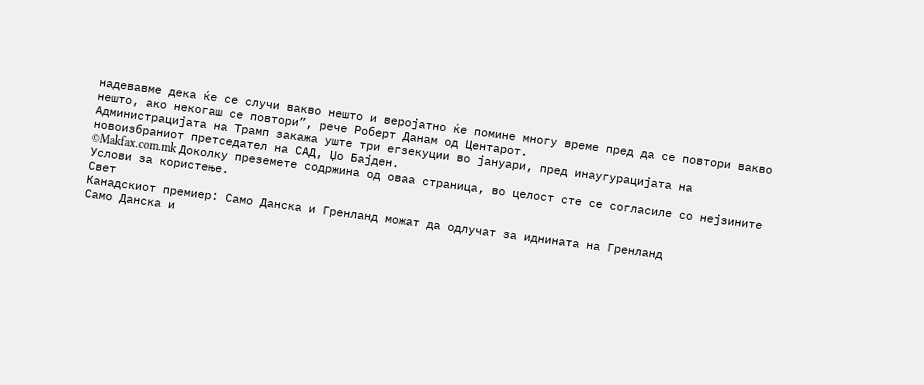надевавме дека ќе се случи вакво нешто и веројатно ќе помине многу време пред да се повтори вакво нешто, ако некогаш се повтори”, рече Роберт Данам од Центарот.
Администрацијата на Трамп закажа уште три егзекуции во јануари, пред инаугурацијата на новоизбраниот претседател на САД, Џо Бајден.
©Makfax.com.mk Доколку преземете содржина од оваа страница, во целост сте се согласиле со нејзините Услови за користење.
Свет
Канадскиот премиер: Само Данска и Гренланд можат да одлучат за иднината на Гренланд
Само Данска и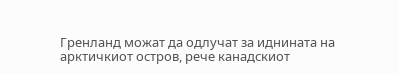Гренланд можат да одлучат за иднината на арктичкиот остров, рече канадскиот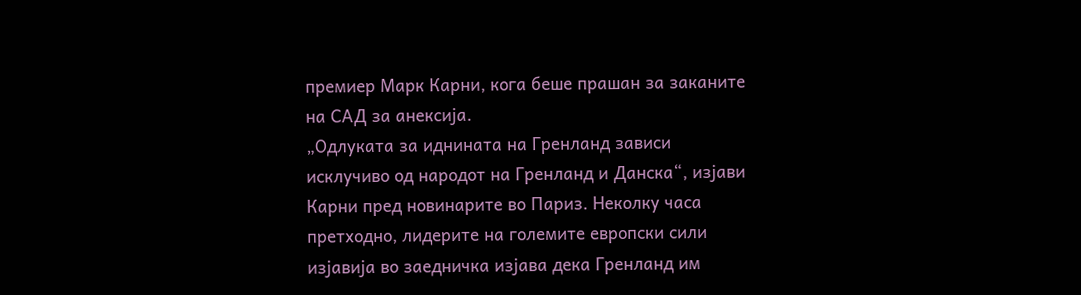премиер Марк Карни, кога беше прашан за заканите на САД за анексија.
„Одлуката за иднината на Гренланд зависи исклучиво од народот на Гренланд и Данска“, изјави Карни пред новинарите во Париз. Неколку часа претходно, лидерите на големите европски сили изјавија во заедничка изјава дека Гренланд им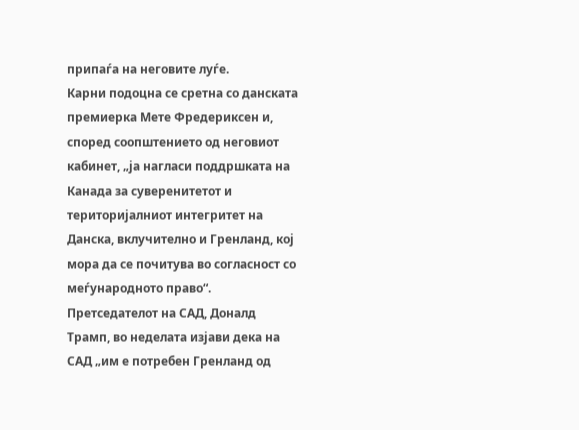припаѓа на неговите луѓе.
Карни подоцна се сретна со данската премиерка Мете Фредериксен и, според соопштението од неговиот кабинет, „ја нагласи поддршката на Канада за суверенитетот и територијалниот интегритет на Данска, вклучително и Гренланд, кој мора да се почитува во согласност со меѓународното право“.
Претседателот на САД, Доналд Трамп, во неделата изјави дека на САД „им е потребен Гренланд од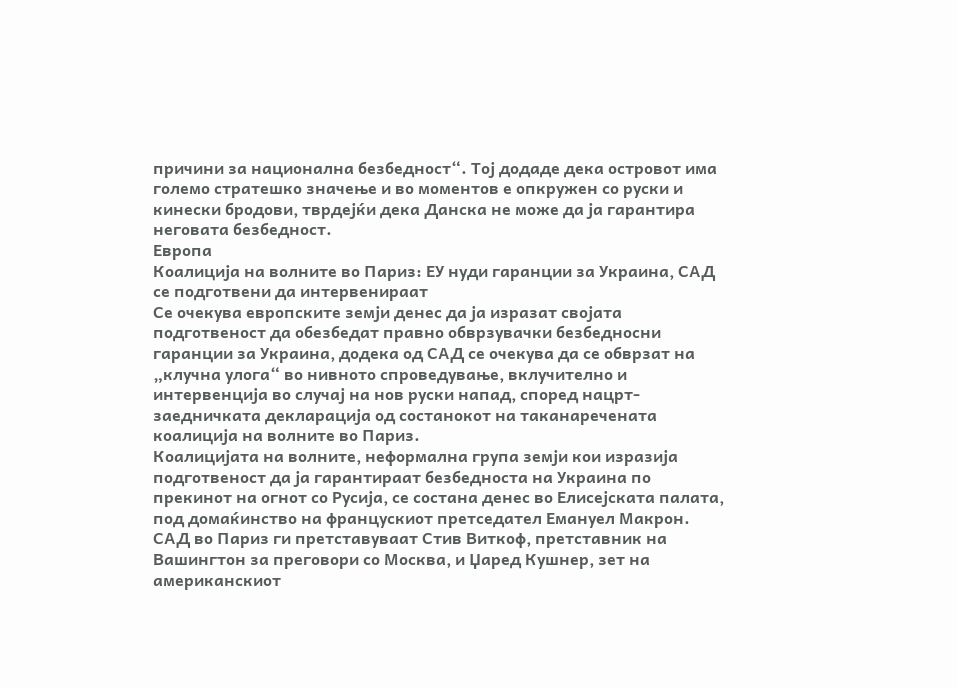причини за национална безбедност“. Тој додаде дека островот има големо стратешко значење и во моментов е опкружен со руски и кинески бродови, тврдејќи дека Данска не може да ја гарантира неговата безбедност.
Европа
Коалиција на волните во Париз: ЕУ нуди гаранции за Украина, САД се подготвени да интервенираат
Се очекува европските земји денес да ја изразат својата подготвеност да обезбедат правно обврзувачки безбедносни гаранции за Украина, додека од САД се очекува да се обврзат на „клучна улога“ во нивното спроведување, вклучително и интервенција во случај на нов руски напад, според нацрт-заедничката декларација од состанокот на таканаречената коалиција на волните во Париз.
Коалицијата на волните, неформална група земји кои изразија подготвеност да ја гарантираат безбедноста на Украина по прекинот на огнот со Русија, се состана денес во Елисејската палата, под домаќинство на францускиот претседател Емануел Макрон.
САД во Париз ги претставуваат Стив Виткоф, претставник на Вашингтон за преговори со Москва, и Џаред Кушнер, зет на американскиот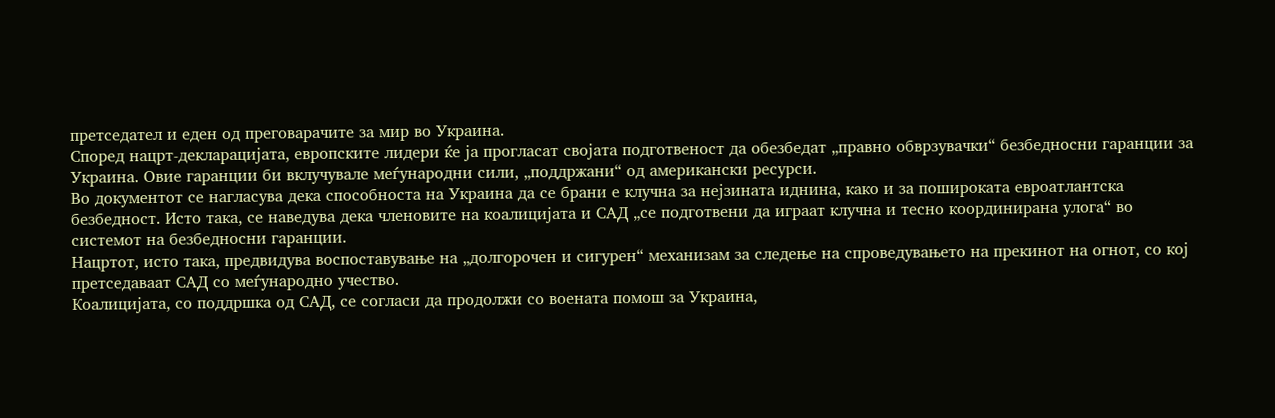претседател и еден од преговарачите за мир во Украина.
Според нацрт-декларацијата, европските лидери ќе ја прогласат својата подготвеност да обезбедат „правно обврзувачки“ безбедносни гаранции за Украина. Овие гаранции би вклучувале меѓународни сили, „поддржани“ од американски ресурси.
Во документот се нагласува дека способноста на Украина да се брани е клучна за нејзината иднина, како и за пошироката евроатлантска безбедност. Исто така, се наведува дека членовите на коалицијата и САД „се подготвени да играат клучна и тесно координирана улога“ во системот на безбедносни гаранции.
Нацртот, исто така, предвидува воспоставување на „долгорочен и сигурен“ механизам за следење на спроведувањето на прекинот на огнот, со кој претседаваат САД со меѓународно учество.
Коалицијата, со поддршка од САД, се согласи да продолжи со воената помош за Украина,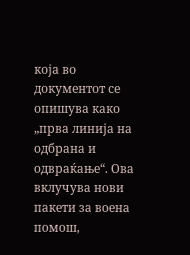која во документот се опишува како „прва линија на одбрана и одвраќање“. Ова вклучува нови пакети за воена помош,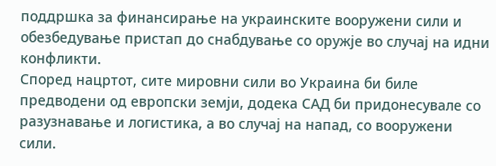поддршка за финансирање на украинските вооружени сили и обезбедување пристап до снабдување со оружје во случај на идни конфликти.
Според нацртот, сите мировни сили во Украина би биле предводени од европски земји, додека САД би придонесувале со разузнавање и логистика, а во случај на напад, со вооружени сили.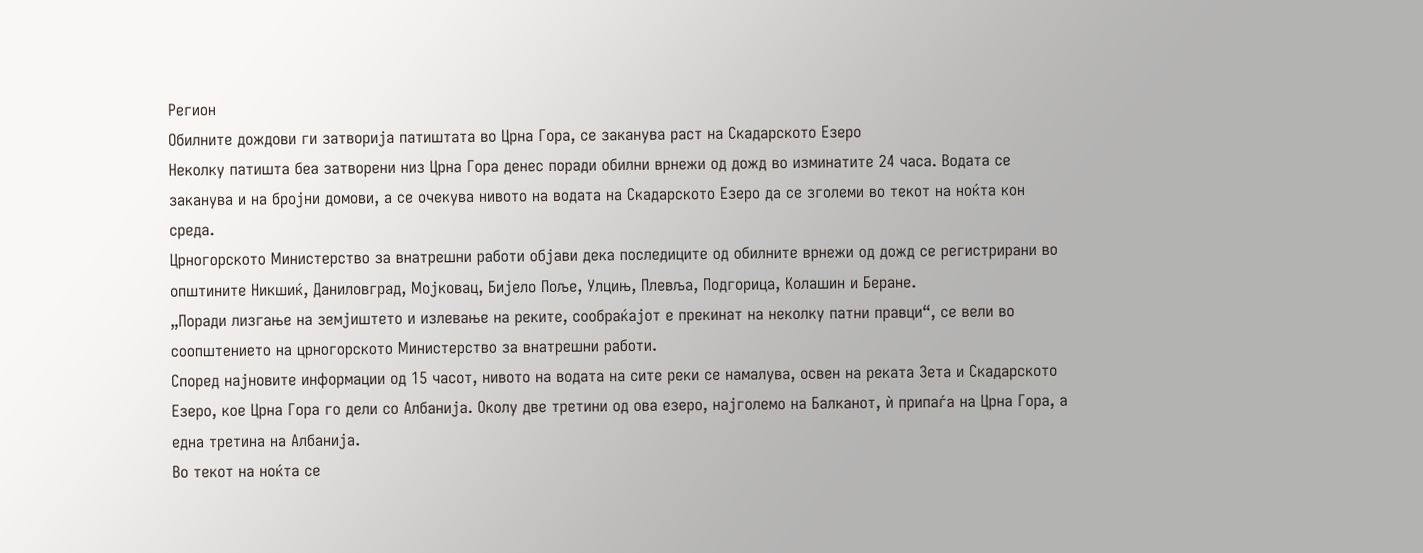Регион
Обилните дождови ги затворија патиштата во Црна Гора, се заканува раст на Скадарското Езеро
Неколку патишта беа затворени низ Црна Гора денес поради обилни врнежи од дожд во изминатите 24 часа. Водата се заканува и на бројни домови, а се очекува нивото на водата на Скадарското Езеро да се зголеми во текот на ноќта кон среда.
Црногорското Министерство за внатрешни работи објави дека последиците од обилните врнежи од дожд се регистрирани во општините Никшиќ, Даниловград, Мојковац, Бијело Поље, Улцињ, Плевља, Подгорица, Колашин и Беране.
„Поради лизгање на земјиштето и излевање на реките, сообраќајот е прекинат на неколку патни правци“, се вели во соопштението на црногорското Министерство за внатрешни работи.
Според најновите информации од 15 часот, нивото на водата на сите реки се намалува, освен на реката Зета и Скадарското Езеро, кое Црна Гора го дели со Албанија. Околу две третини од ова езеро, најголемо на Балканот, ѝ припаѓа на Црна Гора, а една третина на Албанија.
Во текот на ноќта се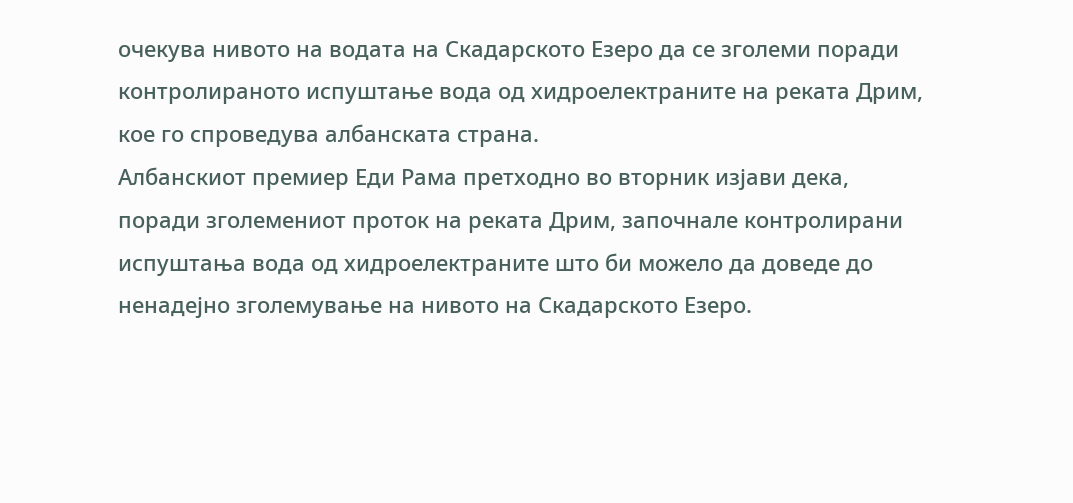очекува нивото на водата на Скадарското Езеро да се зголеми поради контролираното испуштање вода од хидроелектраните на реката Дрим, кое го спроведува албанската страна.
Албанскиот премиер Еди Рама претходно во вторник изјави дека, поради зголемениот проток на реката Дрим, започнале контролирани испуштања вода од хидроелектраните што би можело да доведе до ненадејно зголемување на нивото на Скадарското Езеро.